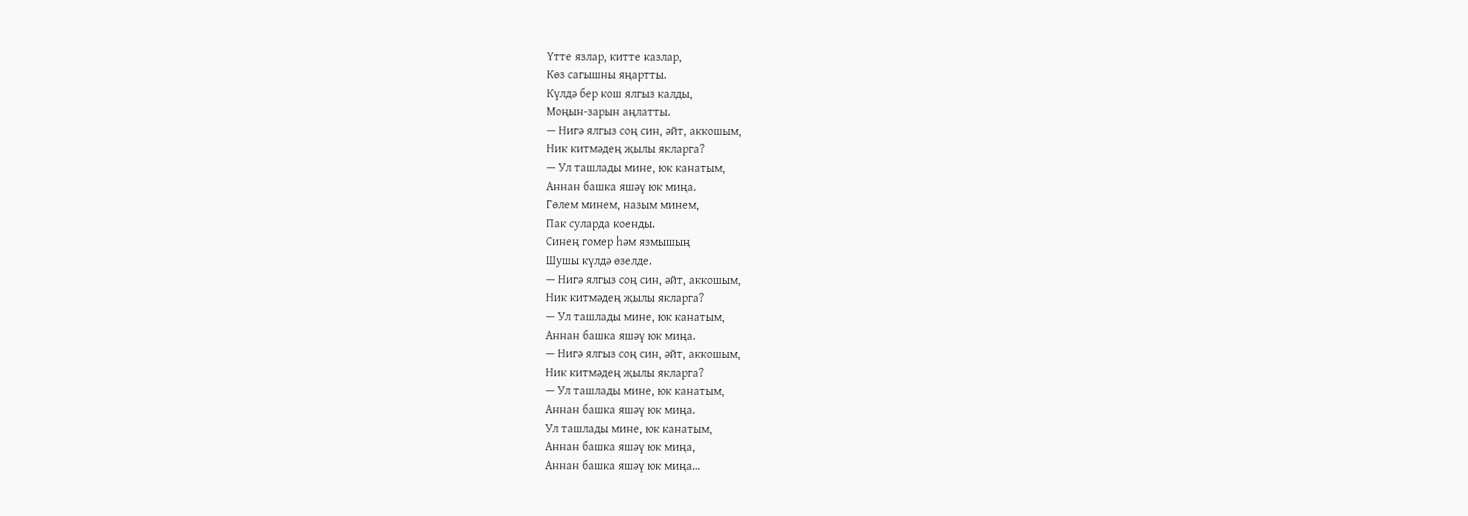Үтте язлар, китте казлар,
Көз сагышны яңартты.
Күлдә бер кош ялгыз калды,
Моңын-зарын аңлатты.
— Нигә ялгыз соң син, әйт, аккошым,
Ник китмәдең җылы якларга?
— Ул ташлады мине, юк канатым,
Аннан башка яшәү юк миңа.
Гөлем минем, назым минем,
Пак суларда коенды.
Синең гомер һәм язмышың
Шушы күлдә өзелде.
— Нигә ялгыз соң син, әйт, аккошым,
Ник китмәдең җылы якларга?
— Ул ташлады мине, юк канатым,
Аннан башка яшәү юк миңа.
— Нигә ялгыз соң син, әйт, аккошым,
Ник китмәдең җылы якларга?
— Ул ташлады мине, юк канатым,
Аннан башка яшәү юк миңа.
Ул ташлады мине, юк канатым,
Аннан башка яшәү юк миңа,
Аннан башка яшәү юк миңа…